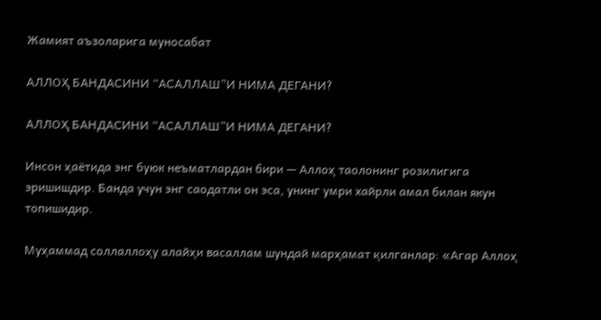Жамият аъзоларига муносабат

АЛЛОҲ БАНДАСИНИ “АСАЛЛАШ”И НИМА ДЕГАНИ?

АЛЛОҲ БАНДАСИНИ “АСАЛЛАШ”И НИМА ДЕГАНИ?

Инсон ҳаётида энг буюк неъматлардан бири — Аллоҳ таолонинг розилигига эришишдир. Банда учун энг саодатли он эса, унинг умри хайрли амал билан якун топишидир.

Муҳаммад соллаллоҳу алайҳи васаллам шундай марҳамат қилганлар: «Агар Аллоҳ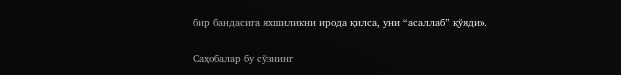бир бандасига яхшиликни ирода қилса, уни “асаллаб” қўяди».

Саҳобалар бу сўзнинг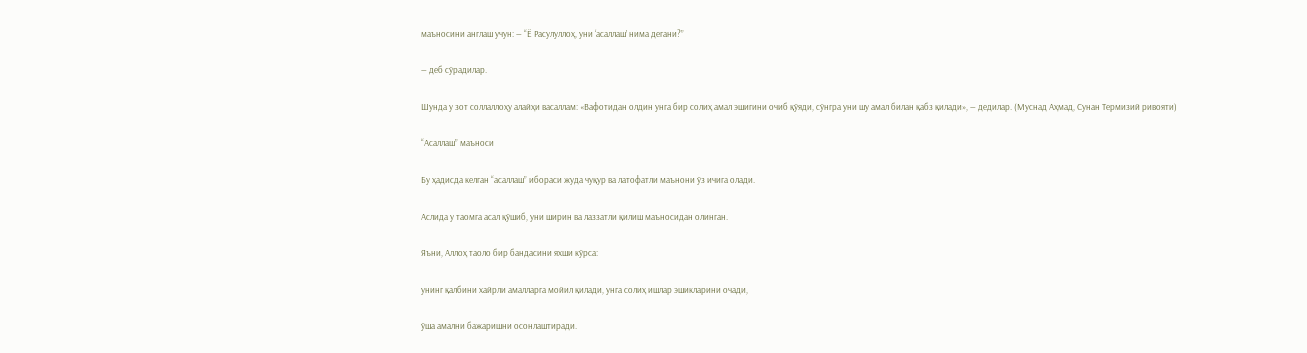маъносини англаш учун: — “Ё Расулуллоҳ, уни ‘асаллаш’ нима дегани?”

— деб сўрадилар.

Шунда у зот соллаллоҳу алайҳи васаллам: «Вафотидан олдин унга бир солиҳ амал эшигини очиб қўяди, сўнгра уни шу амал билан қабз қилади», — дедилар. (Муснад Аҳмад, Сунан Термизий ривояти)

“Асаллаш” маъноси

Бу ҳадисда келган “асаллаш” ибораси жуда чуқур ва латофатли маънони ўз ичига олади.

Аслида у таомга асал қўшиб, уни ширин ва лаззатли қилиш маъносидан олинган.

Яъни, Аллоҳ таоло бир бандасини яхши кўрса:

унинг қалбини хайрли амалларга мойил қилади, унга солиҳ ишлар эшикларини очади,

ўша амални бажаришни осонлаштиради.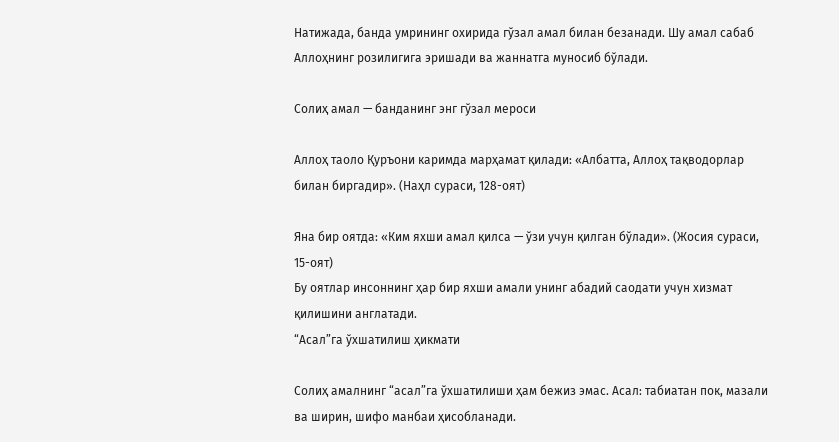Натижада, банда умрининг охирида гўзал амал билан безанади. Шу амал сабаб Аллоҳнинг розилигига эришади ва жаннатга муносиб бўлади.

Солиҳ амал — банданинг энг гўзал мероси

Аллоҳ таоло Қуръони каримда марҳамат қилади: «Албатта, Аллоҳ тақводорлар билан биргадир». (Наҳл сураси, 128-оят)

Яна бир оятда: «Ким яхши амал қилса — ўзи учун қилган бўлади». (Жосия сураси, 15-оят)
Бу оятлар инсоннинг ҳар бир яхши амали унинг абадий саодати учун хизмат қилишини англатади.
“Асал”га ўхшатилиш ҳикмати

Солиҳ амалнинг “асал”га ўхшатилиши ҳам бежиз эмас. Асал: табиатан пок, мазали ва ширин, шифо манбаи ҳисобланади.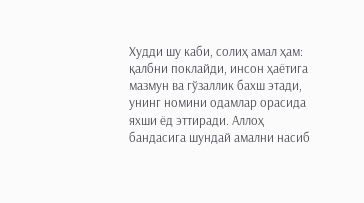Худди шу каби, солиҳ амал ҳам: қалбни поклайди, инсон ҳаётига мазмун ва гўзаллик бахш этади, унинг номини одамлар орасида яхши ёд эттиради. Аллоҳ бандасига шундай амални насиб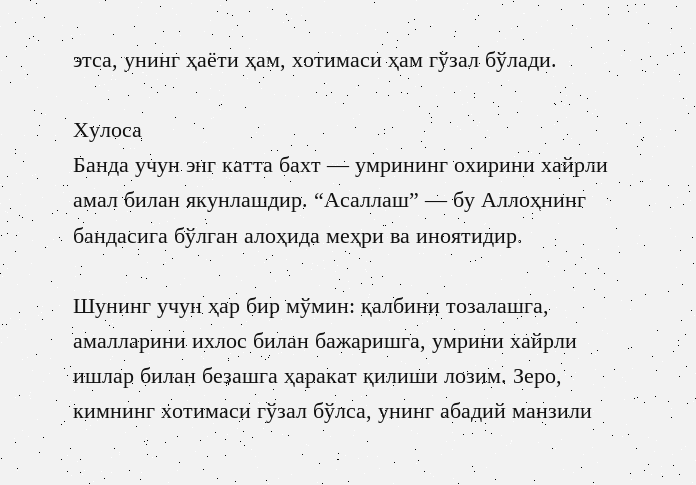этса, унинг ҳаёти ҳам, хотимаси ҳам гўзал бўлади.

Хулоса
Банда учун энг катта бахт — умрининг охирини хайрли амал билан якунлашдир. “Асаллаш” — бу Аллоҳнинг бандасига бўлган алоҳида меҳри ва иноятидир.

Шунинг учун ҳар бир мўмин: қалбини тозалашга, амалларини ихлос билан бажаришга, умрини хайрли ишлар билан безашга ҳаракат қилиши лозим. Зеро, кимнинг хотимаси гўзал бўлса, унинг абадий манзили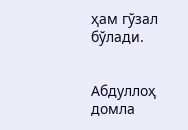ҳам гўзал бўлади.


Абдуллоҳ домла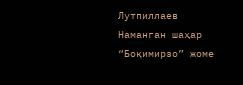Лутпиллаев
Наманган шаҳар “Боқимирзо” жоме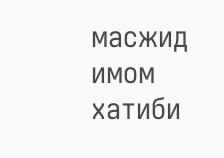масжид имом хатиби